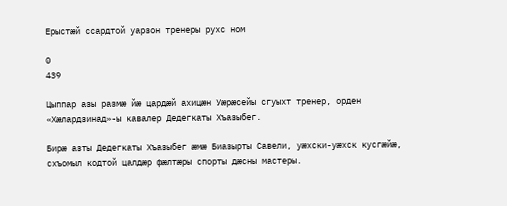Ерыстӕй ссардтой уарзон тренеры рухс ном

0
439

Цыппар азы размӕ йӕ цардӕй ахицӕн Уӕрӕсейы сгуыхт тренер, орден «Хӕлардзинад»-ы кавалер Дедегкаты Хъазыбег.

Бирӕ азты Дедегкаты Хъазыбег ӕмӕ Биазырты Савели, уӕхски-уӕхск кусгӕйӕ, схъомыл кодтой цалдӕр фӕлтӕры спорты дӕсны мастеры.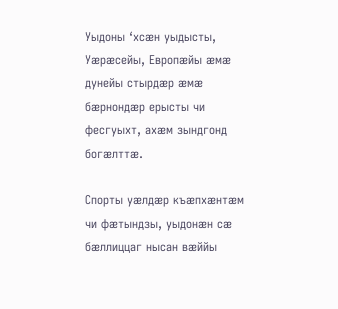Уыдоны ‘хсӕн уыдысты, Уӕрӕсейы, Европӕйы ӕмӕ дунейы стырдӕр ӕмӕ бӕрнондӕр ерысты чи фесгуыхт, ахӕм зындгонд богӕлттӕ.

Спорты уӕлдӕр къӕпхӕнтӕм чи фӕтындзы, уыдонӕн сӕ бӕллиццаг нысан вӕййы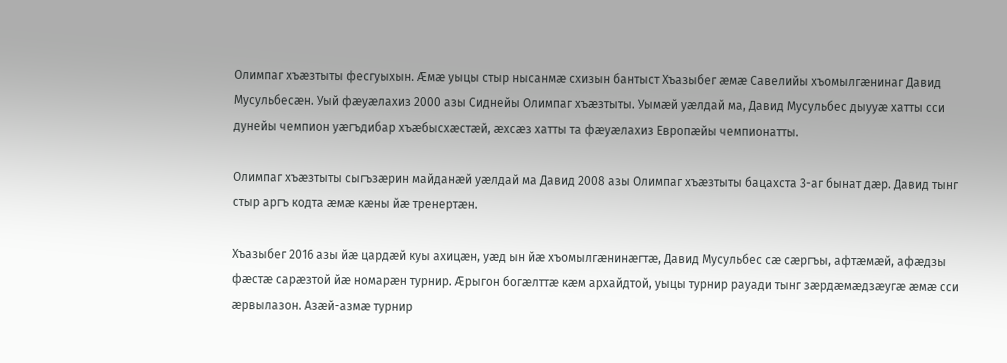Олимпаг хъӕзтыты фесгуыхын. Ӕмӕ уыцы стыр нысанмӕ схизын бантыст Хъазыбег ӕмӕ Савелийы хъомылгӕнинаг Давид Мусульбесӕн. Уый фӕуӕлахиз 2000 азы Сиднейы Олимпаг хъӕзтыты. Уымӕй уӕлдай ма, Давид Мусульбес дыууӕ хатты сси дунейы чемпион уӕгъдибар хъӕбысхӕстӕй, ӕхсӕз хатты та фӕуӕлахиз Европӕйы чемпионатты.

Олимпаг хъӕзтыты сыгъзӕрин майданӕй уӕлдай ма Давид 2008 азы Олимпаг хъӕзтыты бацахста 3-аг бынат дӕр. Давид тынг стыр аргъ кодта ӕмӕ кӕны йӕ тренертӕн.

Хъазыбег 2016 азы йӕ цардӕй куы ахицӕн, уӕд ын йӕ хъомылгӕнинӕгтӕ, Давид Мусульбес сӕ сӕргъы, афтӕмӕй, афӕдзы фӕстӕ сарӕзтой йӕ номарӕн турнир. Ӕрыгон богӕлттӕ кӕм архайдтой, уыцы турнир рауади тынг зӕрдӕмӕдзӕугӕ ӕмӕ сси ӕрвылазон. Азӕй-азмӕ турнир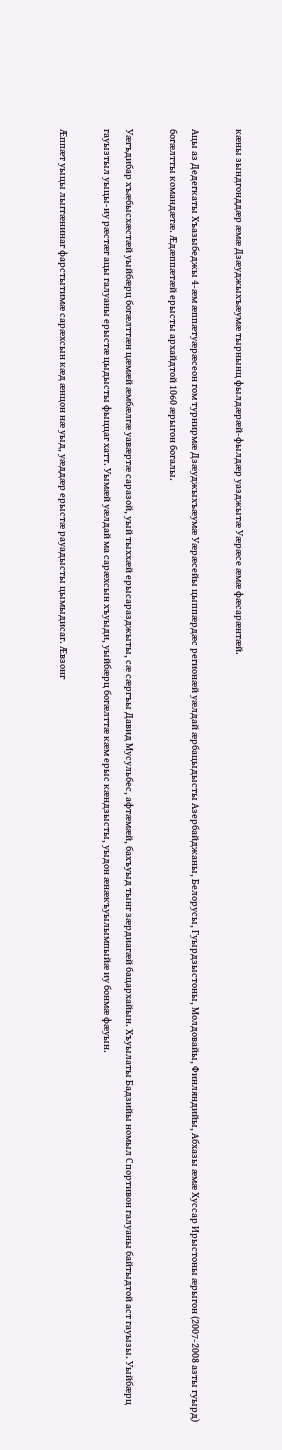кӕны зындгонддӕр ӕмӕ Дзӕуджыхъӕумӕ тырнынц фылдӕрӕй-фылдӕр уазджытӕ Уӕрӕсе ӕмӕ фӕсарӕнтӕй.

Ацы аз Дедегкаты Хъазыбеджы 4-ӕм ӕппӕтуӕрӕсеон гом турнирмӕ Дзӕуджыхъӕумӕ Уӕрӕсейы цыппӕрдӕс регионӕй уӕлдай ӕрбацыдысты Азербайджаны, Белорусы, Гуырдзыстоны, Молдовайы, Финляндийы, Абхазы ӕмӕ Хуссар Ирыстоны ӕрыгон (2007-2008 азты гуырд) богӕлтты командӕтӕ. Ӕдӕппӕтӕй ерысты архайдтой 1060 ӕрыгон богалы.

Уӕгъдибар хъӕбысхӕстӕй уыйбӕрц богӕлттӕн цӕмӕй ӕмбӕлгӕ уавӕртӕ саразой, уый тыххӕй ерысаразджыты, сӕ сӕргъы Давид Мусульбес, афтӕмӕй, бахъуыд тынг зӕрдиагӕй бацархайын. Хъуылаты Бадзийы номыл Спортивон галуаны байтыдтой аст гауызы. Уыйбӕрц гауызтыл уыцы-иу рӕстӕг ацы галуаны ерыстӕ цыдысты фыццаг хатт. Уымӕй уӕлдай ма сарӕхсын хъуыди, уыйбӕрц богӕлттӕ кӕм ерыс кӕндзысты, уыдон ӕнӕкъуылымпыйӕ иу бонмӕ фӕуын.

Ӕппӕт уыцы лыггӕнинаг фарстытимӕ сарӕхсын кӕд ӕнцон нӕ уыд, уӕддӕр ерыстӕ рауадысты цымыдисаг. Ӕвзонг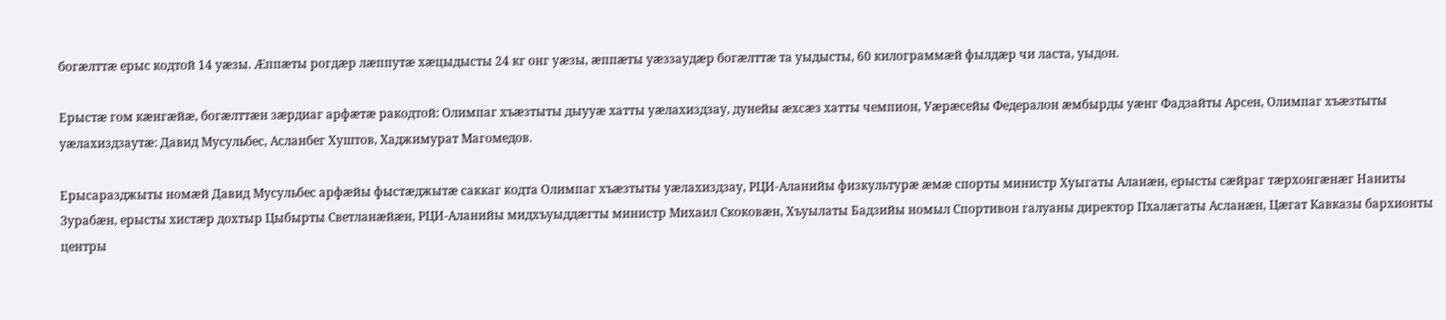богӕлттӕ ерыс кодтой 14 уӕзы. Ӕппӕты рогдӕр лӕппутӕ хӕцыдысты 24 кг онг уӕзы, ӕппӕты уӕззаудӕр богӕлттӕ та уыдысты, 60 килограммӕй фылдӕр чи ласта, уыдон.

Ерыстӕ гом кӕнгӕйӕ, богӕлттӕн зӕрдиаг арфӕтӕ ракодтой: Олимпаг хъӕзтыты дыууӕ хатты уӕлахиздзау, дунейы ӕхсӕз хатты чемпион, Уӕрӕсейы Федералон ӕмбырды уӕнг Фадзайты Арсен, Олимпаг хъӕзтыты уӕлахиздзаутӕ: Давид Мусульбес, Асланбег Хуштов, Хаджимурат Магомедов.

Ерысаразджыты номӕй Давид Мусульбес арфӕйы фыстӕджытӕ саккаг кодта Олимпаг хъӕзтыты уӕлахиздзау, РЦИ-Аланийы физкультурӕ ӕмӕ спорты министр Хуыгаты Аланӕн, ерысты сӕйраг тӕрхонгӕнӕг Наниты Зурабӕн, ерысты хистӕр дохтыр Цыбырты Светланӕйӕн, РЦИ-Аланийы мидхъуыддӕгты министр Михаил Скоковӕн, Хъуылаты Бадзийы номыл Спортивон галуаны директор Пхалӕгаты Асланӕн, Цӕгат Кавказы бархионты центры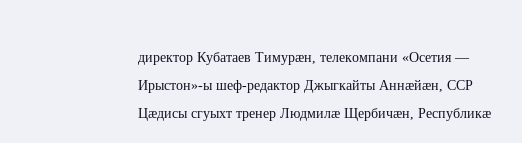директор Кубатаев Тимурӕн, телекомпани «Осетия — Ирыстон»-ы шеф-редактор Джыгкайты Аннӕйӕн, ССР Цӕдисы сгуыхт тренер Людмилӕ Щербичӕн, Республикӕ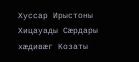Хуссар Ирыстоны Хицауады Сӕрдары хӕдивӕг Козаты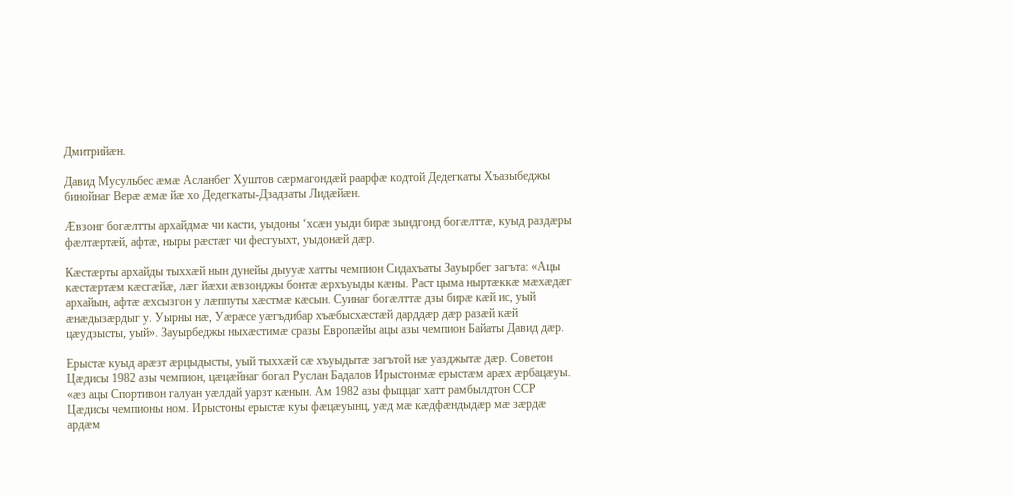Дмитрийӕн.

Давид Мусульбес ӕмӕ Асланбег Хуштов сӕрмагондӕй раарфӕ кодтой Дедегкаты Хъазыбеджы бинойнаг Верӕ ӕмӕ йӕ хо Дедегкаты-Дзадзаты Лидӕйӕн.

Ӕвзонг богӕлтты архайдмӕ чи касти, уыдоны ‘хсӕн уыди бирӕ зындгонд богӕлттӕ, куыд раздӕры фӕлтӕртӕй, афтӕ, ныры рӕстӕг чи фесгуыхт, уыдонӕй дӕр.

Кӕстӕрты архайды тыххӕй нын дунейы дыууӕ хатты чемпион Сидахъаты Зауырбег загъта: «Ацы кӕстӕртӕм кӕсгӕйӕ, лӕг йӕхи ӕвзонджы бонтӕ ӕрхъуыды кӕны. Раст цыма ныртӕккӕ мӕхӕдӕг архайын, афтӕ ӕхсызгон у лӕппуты хӕстмӕ кӕсын. Суинаг богӕлттӕ дзы бирӕ кӕй ис, уый ӕнӕдызӕрдыг у. Уырны нӕ, Уӕрӕсе уӕгъдибар хъӕбысхӕстӕй дарддӕр дӕр разӕй кӕй цӕудзысты, уый». Зауырбеджы ныхӕстимӕ сразы Европӕйы ацы азы чемпион Байаты Давид дӕр.

Ерыстӕ куыд арӕзт ӕрцыдысты, уый тыххӕй сӕ хъуыдытӕ загътой нӕ уазджытӕ дӕр. Советон Цӕдисы 1982 азы чемпион, цӕцӕйнаг богал Руслан Бадалов Ирыстонмӕ ерыстӕм арӕх ӕрбацӕуы. «ӕз ацы Спортивон галуан уӕлдай уарзт кӕнын. Ам 1982 азы фыццаг хатт рамбылдтон ССР Цӕдисы чемпионы ном. Ирыстоны ерыстӕ куы фӕцӕуынц, уӕд мӕ кӕдфӕндыдӕр мӕ зӕрдӕ ардӕм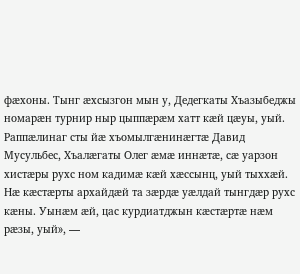фӕхоны. Тынг ӕхсызгон мын у, Дедегкаты Хъазыбеджы номарӕн турнир ныр цыппӕрӕм хатт кӕй цӕуы, уый. Раппӕлинаг сты йӕ хъомылгӕнинӕгтӕ Давид Мусульбес, Хъалӕгаты Олег ӕмӕ иннӕтӕ, сӕ уарзон хистӕры рухс ном кадимӕ кӕй хӕссынц, уый тыххӕй. Нӕ кӕстӕрты архайдӕй та зӕрдӕ уӕлдай тынгдӕр рухс кӕны. Уынӕм ӕй, цас курдиатджын кӕстӕртӕ нӕм рӕзы, уый», —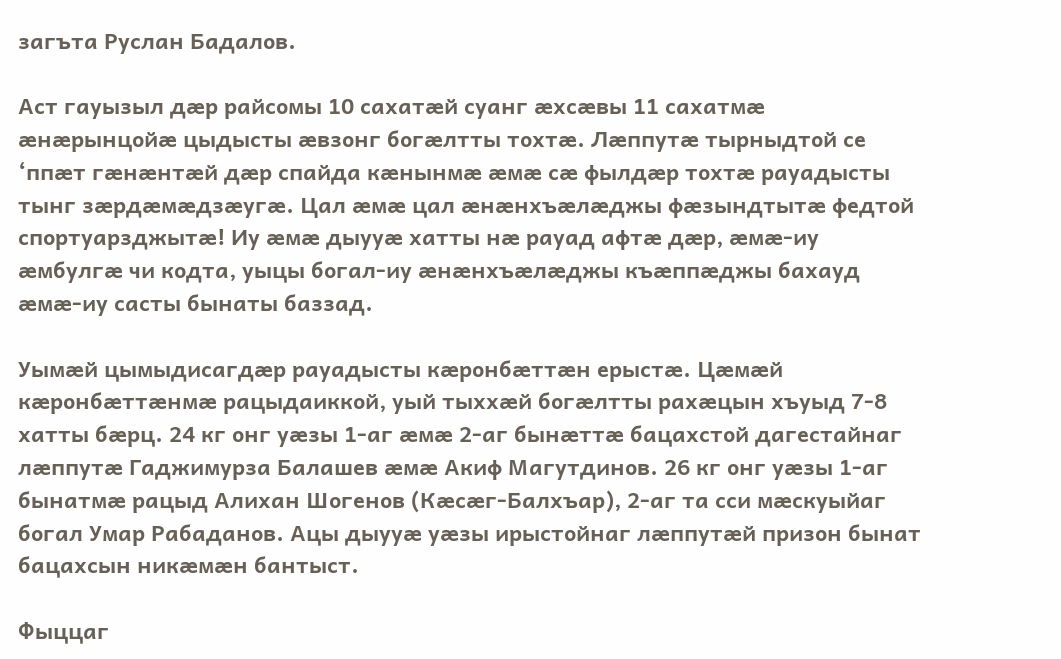загъта Руслан Бадалов.

Аст гауызыл дӕр райсомы 10 сахатӕй суанг ӕхсӕвы 11 сахатмӕ ӕнӕрынцойӕ цыдысты ӕвзонг богӕлтты тохтӕ. Лӕппутӕ тырныдтой се ‘ппӕт гӕнӕнтӕй дӕр спайда кӕнынмӕ ӕмӕ сӕ фылдӕр тохтӕ рауадысты тынг зӕрдӕмӕдзӕугӕ. Цал ӕмӕ цал ӕнӕнхъӕлӕджы фӕзындтытӕ федтой спортуарзджытӕ! Иу ӕмӕ дыууӕ хатты нӕ рауад афтӕ дӕр, ӕмӕ-иу ӕмбулгӕ чи кодта, уыцы богал-иу ӕнӕнхъӕлӕджы къӕппӕджы бахауд ӕмӕ-иу састы бынаты баззад.

Уымӕй цымыдисагдӕр рауадысты кӕронбӕттӕн ерыстӕ. Цӕмӕй кӕронбӕттӕнмӕ рацыдаиккой, уый тыххӕй богӕлтты рахӕцын хъуыд 7-8 хатты бӕрц. 24 кг онг уӕзы 1-аг ӕмӕ 2-аг бынӕттӕ бацахстой дагестайнаг лӕппутӕ Гаджимурза Балашев ӕмӕ Акиф Магутдинов. 26 кг онг уӕзы 1-аг бынатмӕ рацыд Алихан Шогенов (Кӕсӕг-Балхъар), 2-аг та сси мӕскуыйаг богал Умар Рабаданов. Ацы дыууӕ уӕзы ирыстойнаг лӕппутӕй призон бынат бацахсын никӕмӕн бантыст.

Фыццаг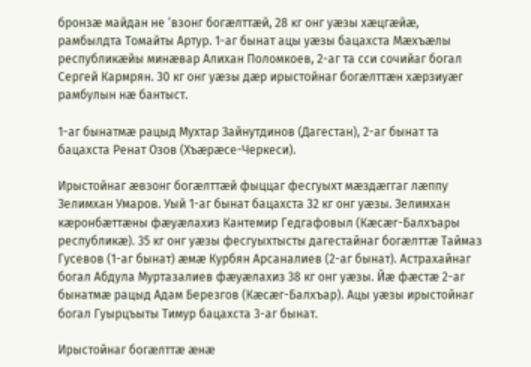бронзӕ майдан не ‘взонг богӕлттӕй, 28 кг онг уӕзы хӕцгӕйӕ, рамбылдта Томайты Артур. 1-аг бынат ацы уӕзы бацахста Мӕхъӕлы республикӕйы минӕвар Алихан Поломкоев, 2-аг та сси сочийаг богал Сергей Кармрян. 30 кг онг уӕзы дӕр ирыстойнаг богӕлттӕн хӕрзиуӕг рамбулын нӕ бантыст.

1-аг бынатмӕ рацыд Мухтар Зайнутдинов (Дагестан), 2-аг бынат та бацахста Ренат Озов (Хъӕрӕсе-Черкеси).

Ирыстойнаг ӕвзонг богӕлттӕй фыццаг фесгуыхт мӕздӕггаг лӕппу Зелимхан Умаров. Уый 1-аг бынат бацахста 32 кг онг уӕзы. Зелимхан кӕронбӕттӕны фӕуӕлахиз Кантемир Гедгафовыл (Кӕсӕг-Балхъары республикӕ). 35 кг онг уӕзы фесгуыхтысты дагестайнаг богӕлттӕ Таймаз Гусевов (1-аг бынат) ӕмӕ Курбян Арсаналиев (2-аг бынат). Астрахайнаг богал Абдула Муртазалиев фӕуӕлахиз 38 кг онг уӕзы. Йӕ фӕстӕ 2-аг бынатмӕ рацыд Адам Березгов (Кӕсӕг-Балхъар). Ацы уӕзы ирыстойнаг богал Гуырцъыты Тимур бацахста 3-аг бынат.

Ирыстойнаг богӕлттӕ ӕнӕ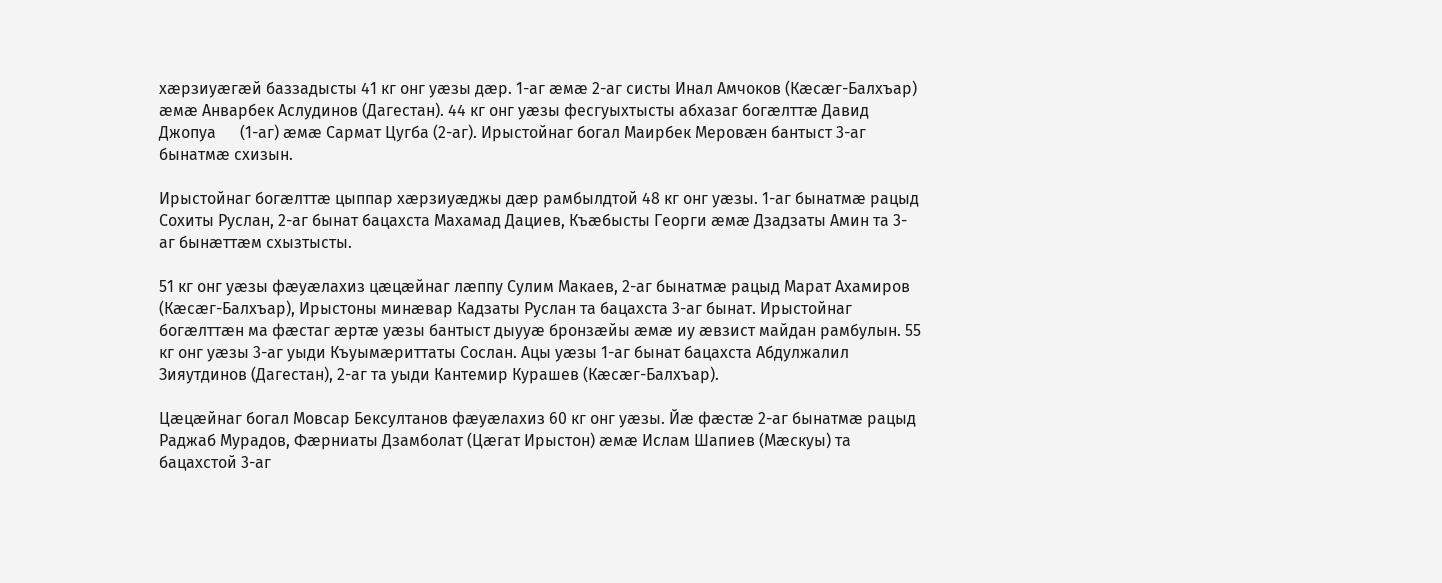хӕрзиуӕгӕй баззадысты 41 кг онг уӕзы дӕр. 1-аг ӕмӕ 2-аг систы Инал Амчоков (Кӕсӕг-Балхъар) ӕмӕ Анварбек Аслудинов (Дагестан). 44 кг онг уӕзы фесгуыхтысты абхазаг богӕлттӕ Давид Джопуа      (1-аг) ӕмӕ Сармат Цугба (2-аг). Ирыстойнаг богал Маирбек Меровӕн бантыст 3-аг бынатмӕ схизын.

Ирыстойнаг богӕлттӕ цыппар хӕрзиуӕджы дӕр рамбылдтой 48 кг онг уӕзы. 1-аг бынатмӕ рацыд Сохиты Руслан, 2-аг бынат бацахста Махамад Дациев, Къӕбысты Георги ӕмӕ Дзадзаты Амин та 3-аг бынӕттӕм схызтысты.

51 кг онг уӕзы фӕуӕлахиз цӕцӕйнаг лӕппу Сулим Макаев, 2-аг бынатмӕ рацыд Марат Ахамиров (Кӕсӕг-Балхъар), Ирыстоны минӕвар Кадзаты Руслан та бацахста 3-аг бынат. Ирыстойнаг богӕлттӕн ма фӕстаг ӕртӕ уӕзы бантыст дыууӕ бронзӕйы ӕмӕ иу ӕвзист майдан рамбулын. 55 кг онг уӕзы 3-аг уыди Къуымӕриттаты Сослан. Ацы уӕзы 1-аг бынат бацахста Абдулжалил Зияутдинов (Дагестан), 2-аг та уыди Кантемир Курашев (Кӕсӕг-Балхъар).

Цӕцӕйнаг богал Мовсар Бексултанов фӕуӕлахиз 60 кг онг уӕзы. Йӕ фӕстӕ 2-аг бынатмӕ рацыд Раджаб Мурадов, Фӕрниаты Дзамболат (Цӕгат Ирыстон) ӕмӕ Ислам Шапиев (Мӕскуы) та бацахстой 3-аг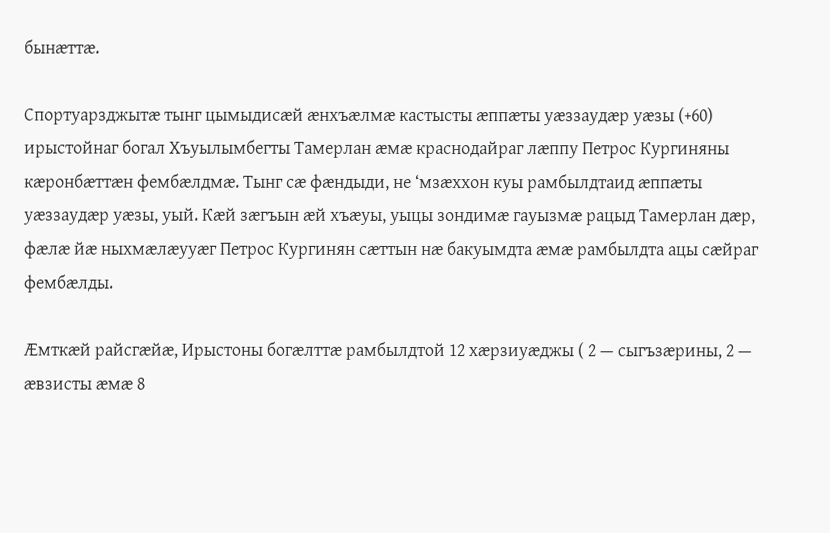бынӕттӕ.

Спортуарзджытӕ тынг цымыдисӕй ӕнхъӕлмӕ кастысты ӕппӕты уӕззаудӕр уӕзы (+60) ирыстойнаг богал Хъуылымбегты Тамерлан ӕмӕ краснодайраг лӕппу Петрос Кургиняны кӕронбӕттӕн фембӕлдмӕ. Тынг сӕ фӕндыди, не ‘мзӕххон куы рамбылдтаид ӕппӕты уӕззаудӕр уӕзы, уый. Кӕй зӕгъын ӕй хъӕуы, уыцы зондимӕ гауызмӕ рацыд Тамерлан дӕр, фӕлӕ йӕ ныхмӕлӕууӕг Петрос Кургинян сӕттын нӕ бакуымдта ӕмӕ рамбылдта ацы сӕйраг фембӕлды.

Ӕмткӕй райсгӕйӕ, Ирыстоны богӕлттӕ рамбылдтой 12 хӕрзиуӕджы ( 2 — сыгъзӕрины, 2 — ӕвзисты ӕмӕ 8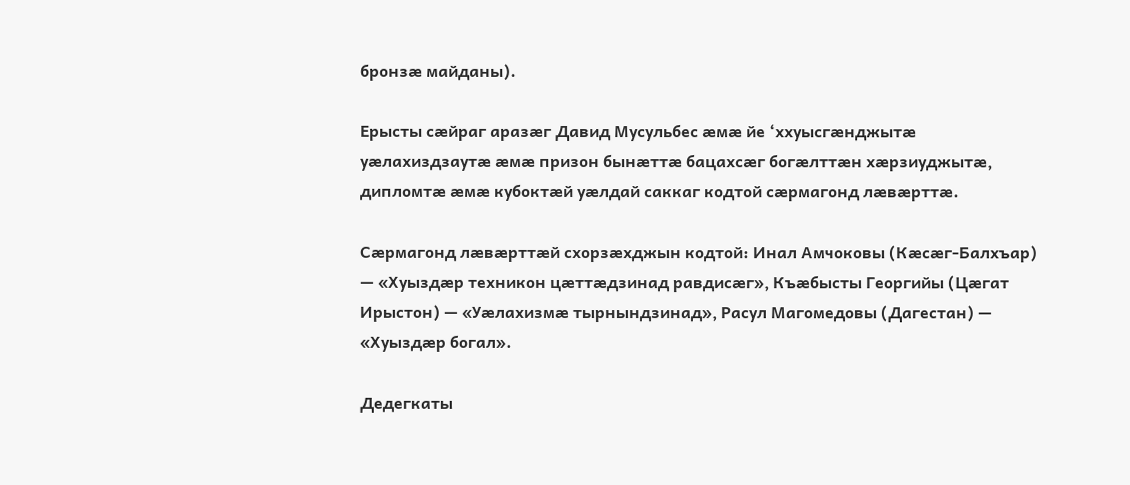бронзӕ майданы).

Ерысты сӕйраг аразӕг Давид Мусульбес ӕмӕ йе ‘ххуысгӕнджытӕ уӕлахиздзаутӕ ӕмӕ призон бынӕттӕ бацахсӕг богӕлттӕн хӕрзиуджытӕ, дипломтӕ ӕмӕ кубоктӕй уӕлдай саккаг кодтой сӕрмагонд лӕвӕрттӕ.

Сӕрмагонд лӕвӕрттӕй схорзӕхджын кодтой: Инал Амчоковы (Кӕсӕг-Балхъар) — «Хуыздӕр техникон цӕттӕдзинад равдисӕг», Къӕбысты Георгийы (Цӕгат Ирыстон) — «Уӕлахизмӕ тырнындзинад», Расул Магомедовы (Дагестан) — «Хуыздӕр богал».

Дедегкаты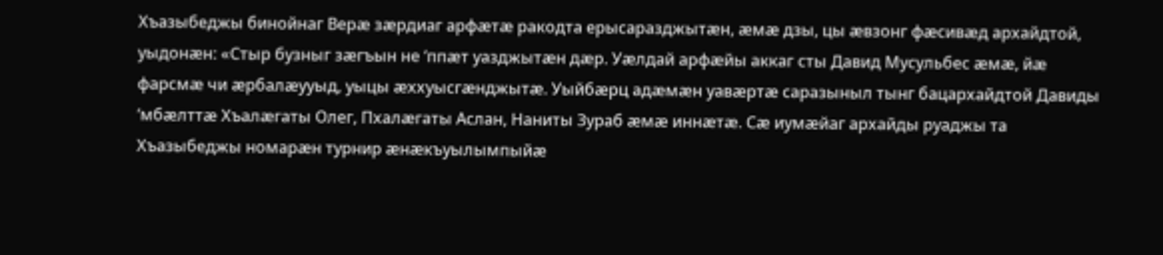Хъазыбеджы бинойнаг Верӕ зӕрдиаг арфӕтӕ ракодта ерысаразджытӕн, ӕмӕ дзы, цы ӕвзонг фӕсивӕд архайдтой, уыдонӕн: «Стыр бузныг зӕгъын не ‘ппӕт уазджытӕн дӕр. Уӕлдай арфӕйы аккаг сты Давид Мусульбес ӕмӕ, йӕ фарсмӕ чи ӕрбалӕууыд, уыцы ӕххуысгӕнджытӕ. Уыйбӕрц адӕмӕн уавӕртӕ саразыныл тынг бацархайдтой Давиды ‘мбӕлттӕ Хъалӕгаты Олег, Пхалӕгаты Аслан, Наниты Зураб ӕмӕ иннӕтӕ. Сӕ иумӕйаг архайды руаджы та Хъазыбеджы номарӕн турнир ӕнӕкъуылымпыйӕ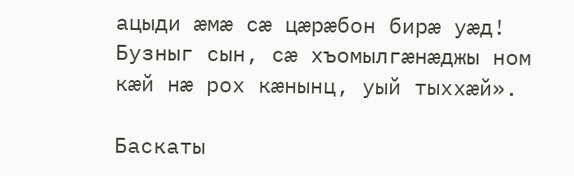ацыди ӕмӕ сӕ цӕрӕбон бирӕ уӕд! Бузныг сын, сӕ хъомылгӕнӕджы ном кӕй нӕ рох кӕнынц, уый тыххӕй».

Баскаты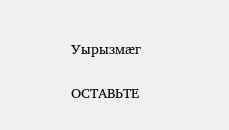Уырызмӕг

ОСТАВЬТЕ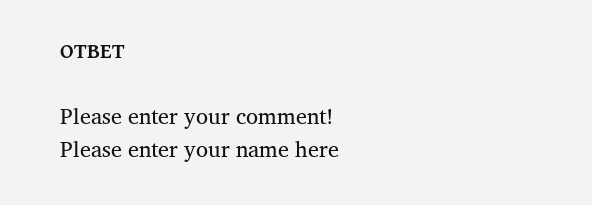ОТВЕТ

Please enter your comment!
Please enter your name here